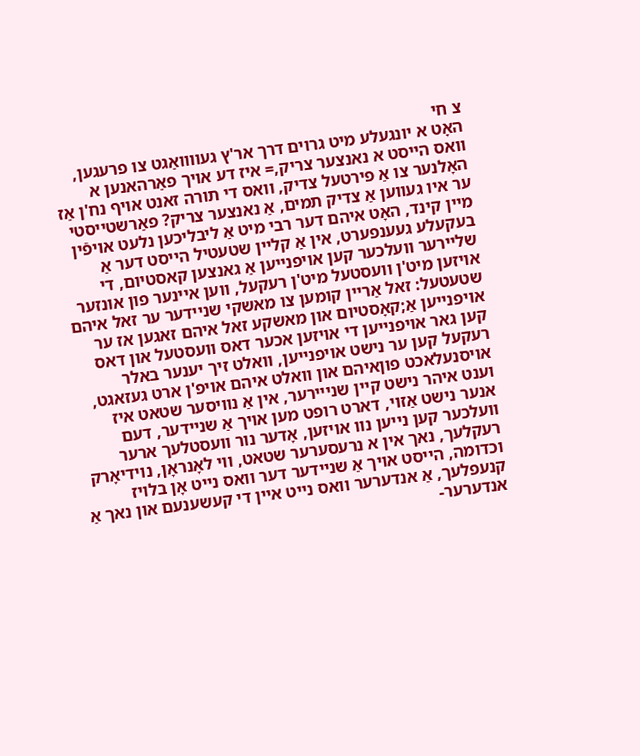צ חי
האָט א יונגעלע מיט גרוים דרך אר'ץ געוװואַגט צו פרעגען, וואס הייסט א נאנצער צריק,= איז דע אויך פאַרהאנען א האָלנער צו אַ פירטעל צדיק, וואס די תורה זאנט אויף נח'ן אַז ער איו געווען אַ צדיק תמים, אַ נאנצער צריק? פאַרשטייסטי מיין קינד, האָט איהם דער רבי מיט אַ ליבליכען נלעט אױפֿין בעקעלע געענפערט, אין אַ קליין שטעטיל הייסט דער אַ שליירער וועלכער קען אויפנייען אַ גאנצען קאסטיום, די אויזען מיט'ן וועסטעל מיט'ן רעקעל, ווען איינער פון אונזער שטעטעל: זאל אַריין קומען צו מאשקי שניידער ער זאל איהם אױפנייען אַ;קאָסטיום און מאשקע זאל איהם זאגען אז ער קען גאר אויפנייען די אויזען אכער דאס וועסטעל און דאס רעקעל קען ער נישט אויפנייען, וואלט זיך יענער באלר אויסנעלאכט פוןאיהם און וואלט איהם אויפ'ן ארט געזאגט, וענט איהר נישט קיין שנייירער, אין אַ נוויסער שטאט איז אנער נישט אַזױ, דארט רופט מען אויך אַ שניידער, דעם וועלכער קען נייען נוו אויזען, אָדער נור וועסטלעך ארער רעקלעך, נאך אין א נרעסערער שטאט, ווי לאָנראָן, נױדיאָרק וכדומה, הייסט אויך אַ שניידער דער וואס נייט אָן בלויז קנעפלעך, אַ אנדערער וואס נייט איין די קעשענעם און נאך אַ אנדערער-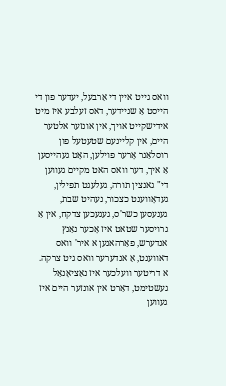וואס גייט איין די אַרבעל, יעדער פון די הייסט אַ שניידער, דאס זעלבע איז מיט אידישקייט אויך, אין אונזער אלטער היים, אין קליינעם שטעטעל פון רוסלאַנר אָרער פוילען, האָט געהייסען אַ איך, דער וואס האט מקיים געווען די" גאנצין תורה, געלעגט תפילין, געדאָווענט כצכור, נעהיט שבת, גענעסען כשר'ס, געגעכען צדקח, אין אַ גרויסער שטאט איז אָכער נאַנץ אנדערש, פאַרהאנען א איר' וואס דאווענט, אַ אנדערער וואס גיט צרקה. א דריטער וועלכער איז נאַציאָנאַל געשטימט, דאַרט אין אונזער היים איז געווען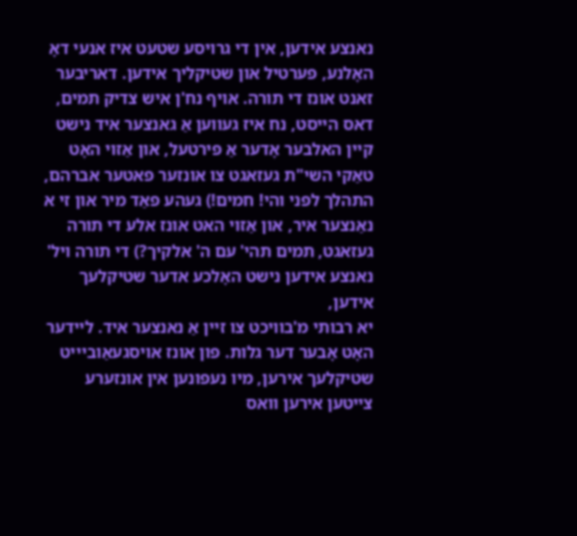נאנצע אידען, אין די גרויסע שטעט איז אנעי דאָ האָלנע, פערטיל און שטיקליך אידען. דאריבער זאנט אונז די תורה. אויף נח'ן איש צדיק תמים, דאס הייסט, נח איז געווען אַ גאנצער איד נישט קיין האלבער אָדער אַ פירטעל, און אַזױ האָט טאַקי השי"ת געזאגט צו אונזער פאטער אברהם, התהלך לפני והי! חמים!) געהע פאַד מיר און זי א נאַנצער איר, און אַזױ האט אונז אלע די תורה געזאגט, תמים תהי' עם ה' אלקיך?) די תורה ויל' נאנצע אידען נישט האָלכע אדער שטיקלעך אידען,
יא רבותי מ'בוויכט צו זיין אַ נאנצער איד. ליידער האָט אָבער דער גלות. פון אונז אױסגעאַובײיט שטיקלעך אירען, מיו נעפונען אין אונזערע צייטען אירען וואס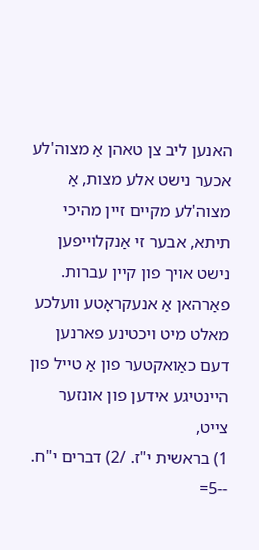האנען ליב צן טאהן אַ מצוה'לע אכער נישט אלע מצות, אַ מצוה'לע מקיים זיין מהיכי תיתא, אבער זי אַנקלױיפען נישט אויך פון קיין עברות.
פאַרהאן אַ אנעקראָטע וועלכע מאלט מיט ויכטינע פארנען דעם כאַואקטער פון אַ טייל פון היינטיגע אידען פון אונזער צייט,
1) בראשית י"ז. /2) דברים י"ח.
--5=